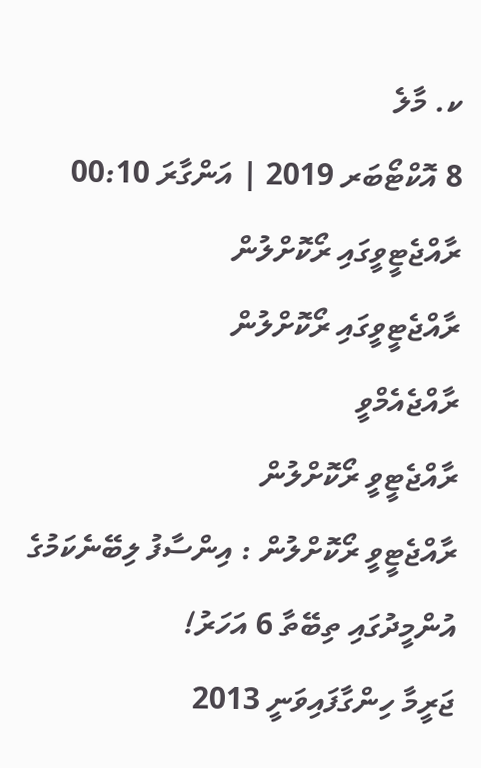ކ. މާލެ
8 އޮކްޓޯބަރ 2019 | އަންގާރަ 00:10
ރާއްޖެޓީވީގައި ރޯކޮށްލުން
ރާއްޖެޓީވީގައި ރޯކޮށްލުން
ރާއްޖެއެމްވީ
ރާއްޖެޓީވީ ރޯކޮށްލުން
ރާއްޖެޓީވީ ރޯކޮށްލުން : އިންސާފު ލިބޭނެކަމުގެ އުންމީދުގައި ތިބޭތާ 6 އަހަރު!
ޖަރީމާ ހިންގާފައިވަނީ 2013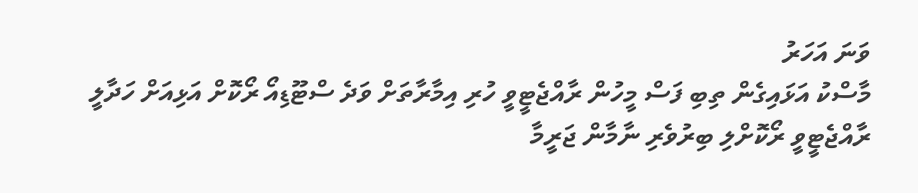ވަނަ އަހަރު
މާސްކު އަޅައިގެން ތިބި ފަސް މީހުން ރާއްޖެޓީވީ ހުރި އިމާރާތަށް ވަދެ ސްޓޫޑިއޯ ރޯކޮށް އަޅިއަށް ހަދާލީ
ރާއްޖެޓީވީ ރޯކޮށްލި ބިރުވެރި ނާމާން ޖަރީމާ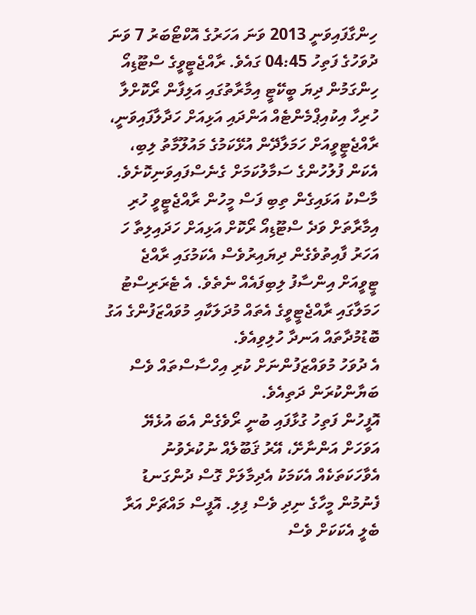ހިންގާފައިވަނީ 2013 ވަނަ އަހަރުގެ އޮކްޓޯބަރު 7 ވަނަ ދުވަހުގެ ފަތިހު 04:45 ގައެވެ. ރާއްޖެޓީވީގެ ސްޓޫޑިއޯ ހިންގަމުން ދިޔަ ބީކޭޓީ އިމާރާތުގައި އަލިފާން ރޯކޮށްލާ ހުރިހާ އިކުއިޕްމެންޓެއް އަންދައި އަޅިއަށް ހަދާލާފައިވަނީ، ރާއްޖެޓީވީއަށް ހަމަލާދޭން އުޅޭކަމުގެ މައުލޫމާތު ލިބި، އެކަން ފުލުހުންގެ ސަމާލުކަމަށް ގެނެސްފައިވަނިކޮށެވެ.
މާސްކު އަޅައިގެން ތިބި ފަސް މީހުން ރާއްޖެޓީވީ ހުރި އިމާރާތަށް ވަދެ ސްޓޫޑިއޯ ރޯކޮށް އަޅިއަށް ހަދައިލިތާ ހަ އަހަރު ފާއިތުވެގެން ދިޔައިރުވެސް އެކަމުގައި ރާއްޖެ ޓީވީއަށް އިންސާފު ލިބިފައެއް ނެތެވެ. އެ ޓެރަރިސްޓު ހަމަލާގައި ރާއްޖެޓީވީގެ އެތައް މުދަލަކާއި މުވައްޒަފުންގެ އަގު ބޮޑުމުދާތައް އަނދާ ހުލިވިއެވެ.
އެ ދުވަހު މުވައްޒަފުންނަށް ކުރި އިހްސާސްތައް ވެސް ބަޔާންކުރަން ދަތިއެވެ.
އޮފީހުން ފަތިހު ގުޅާފައި ބުނީ ރޯވެގެން އެބަ އުޅެޔޭ އަވަހަށް އަންނާށޭ، އޭރު ޤަބޫލެއް ނުކުރެވުނު އެވާހަކަތަކެއް އެކަމަކު އެދިމާލަށް ގޮސް ދުންގަނޑު ފެނުމުން މީހާގެ ނިދި ވެސް ފިލި. އޮފީސް މައްޗަށް އަރާ ބެލީ އެކަކަށް ވެސް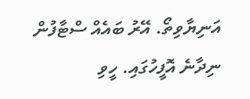އަނިޔާވިތޯ. އޭރު ބައެއް ސްޓާފުން ނިދާނެ އޮފީހުގައި. ހީވި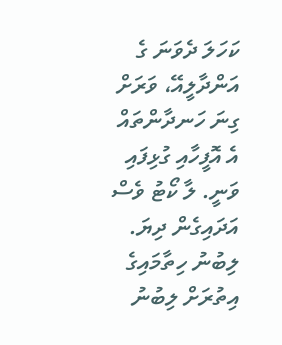ކަހަލަ ދެވަނަ ގެ އަންދާލީއޭ، ވަރަށް ގިނަ ހަނދާންތައް އެ އޮފީހާއި ގުޅިފައި ވަނީ. ލާ ކޯޓު ވެސް އަދައިގެން ދިޔަ. ލިބުނު ހިތާމައިގެ އިތުރަށް ލިބުނު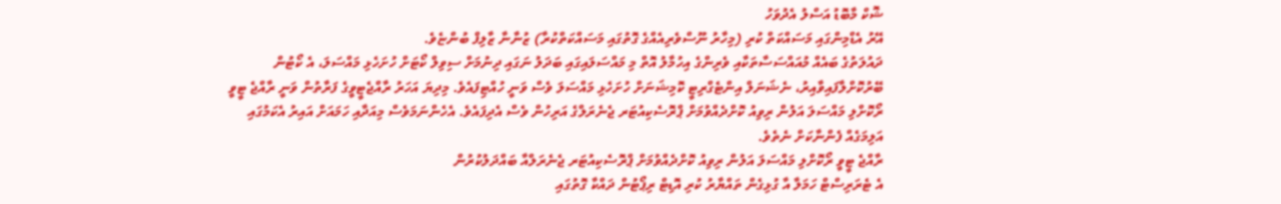ޝޮކް މާބޮޑު އަސްލު އެދުވަހު
އޭރު އެޑްމިންގައި މަސައްކަތް ކުރި (މިހާރު ނޫސްވެރިއެއްގެ ގޮތުގައި މަސައްކަތްކުރާ) ޒުނާނާ ޒާލިފް ބުންޏެވެ.
ދައުލަތުގެ ބައެއް މުއައްސަސާތަކާއި ވެރިންގެ އިހުމާލު އޮތް މި މައްސަލައިގައި ބަދަލު ނަގައި ދިނުމަށް ސިވިލް ކޯޓަށް ހުށަހެޅި މައްސަލަ، އެ ކޯޓުން ބޭރުކޮށްލާފައިވާއިރު، ނެޝަނަލް އިންޓެގްރިޓީ ކޮމިޝަނަށް ހުށަހެޅި މައްސަލަ ވެސް ވަނީ ހުއްޓިފައެވެ. މިދިޔަ އަހަރު ރާއްޖެޓީވީގެ ފަރާތުން ވަނީ ރާއްޖެ ޓީވީ ރޯކޮށްލި މައްސަލަ އަލުން ރިވިއު ކޮށްދެއްވުމަށް ޕްރޮސެކިއުޓަރ ޖެނެރަލްގެ އަރިހުން ވެސް އެދިފައެވެ. އެހެންނަމަވެސް މިއަދާއި ހަމައަށް އައިރު އެކަމުގައި އަލިމަގެއް ފެންނާކަށް ނެތެވެ.
ރާއްޖެ ޓީވީ ރޯކޮށްލި މައްސަލަ އަލުން ރިވިއު ކޮށްދެއްވުމަށް ޕްރޮސެކިއުޓަރ ޖެނެރަލްއާ ބައްދަލުކުރުން
އެ ޓެރަރިސްޓް ހަމަލާ އާ ގުޅިގެން ތައްޔާރު ކުރި އޮޑިޓް ރިޕޯޓުން ދައްކާ ގޮތުގައި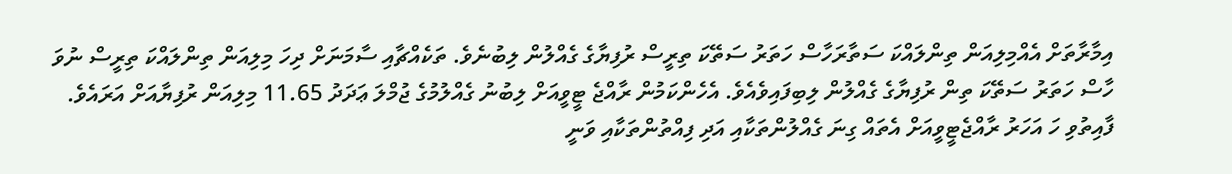އިމާރާތަށް އެއްމިލިއަން ތިންލައްކަ ސަތާރަހާސް ހަތަރު ސަތޭކަ ތިރީސް ރުފިޔާގެ ގެއްލުން ލިބުނެވެ. ތަކެއްޗާއި ސާމަނަށް ދިހަ މިލިއަން ތިންލައްކަ ތިރީސް ނުވަ ހާސް ހަތަރު ސަތޭކަ ތިން ރުފިޔާގެ ގެއްލުން ލިބިފައިވެއެވެ. އެހެންކަމުން ރާއްޖެ ޓީވީއަށް ލިބުނު ގެއްލުމުގެ ޖުމްލަ ޢަދަދު 11.65 މިލިއަން ރުފިޔާއަށް އަރައެވެ.
ފާއިތުވި ހަ އަހަރު ރާއްޖެޓީވީއަށް އެތައް ގިނަ ގެއްލުންތަކާއި އަދި ފިއްތުންތަކާއި ވަނީ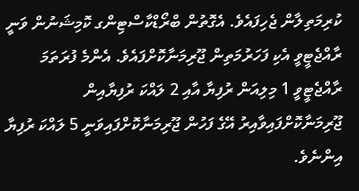ކުރިމަތިލާން ޖެހިފައެވެ. އެގޮތުން ބްރޯޑްކާސްޓިންގ ކޮމިޝަނުން ވަނީ ރާއްޖެޓީވީ އެކި ފަހަރުމަތިން ޖޫރިމަނާކޮށްފައެވެ. އެންމެ ފުރަތަމަ ރާއްޖެޓީވީ 1 މިލިއަން ރުފިޔާ އާއި 2 ލައްކަ ރުފިޔާއިން ޖޫރިމަނާކޮށްފައިވާއިރު އޭގެ ފަހުން ޖޫރިމަނާކޮށްފައިވަނީ 5 ލައްކަ ރުފިޔާ އިންނެވެ.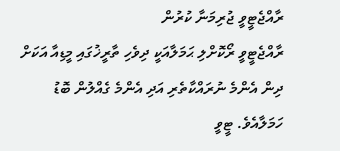ރާއްޖެޓީވީ ޖުރިމަނާ ކުރުން
ރާއްޖެޓީވީ ރޯކޮށްލި ޙަމަލާއަކީ ދިވެހި ތާރީޚުގައި މީޑިއާ އަކަށް ދިން އެންމެ ނުރައްކާތެރި އަދި އެންމެ ގެއްލުން ބޮޑު ހަމަލާއެވެ. ޓީވީ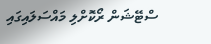ސްޓޭޝަން ރޯކޮށްލި މައްސަލައިގައި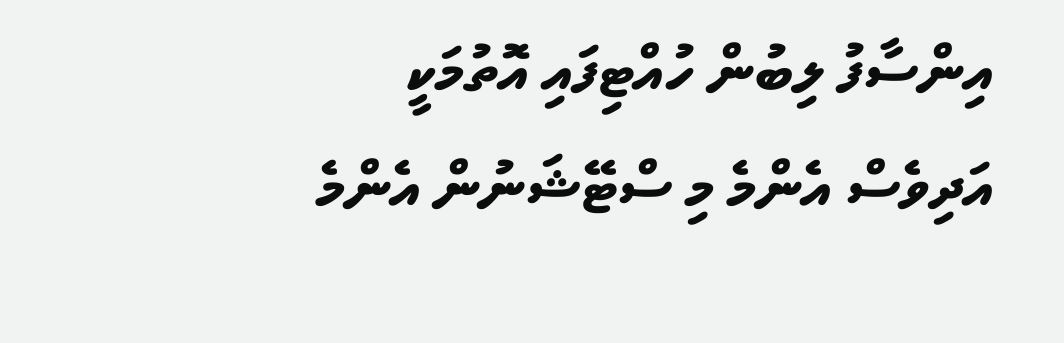އިންސާފު ލިބުން ހުއްޓިފައި އޮތުމަކީ އަދިވެސް އެންމެ މި ސްޓޭޝަނުން އެންމެ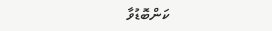ކަންބޮޑުވާ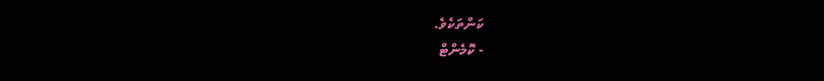ކަންތަކެވެ.
- ކޮމެންޓް